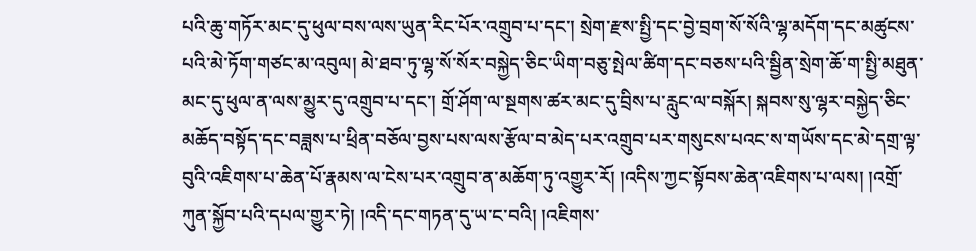པའི་ཆུ་གཏོར་མང་དུ་ཕུལ་བས་ལས་ཡུན་རིང་པོར་འགྲུབ་པ་དང་། སྲེག་རྫས་སྤྱི་དང་བྱེ་བྲག་སོ་སོའི་ལྷ་མདོག་དང་མཚུངས་པའི་མེ་ཏོག་གཙང་མ་འབུལ། མེ་ཐབ་ཏུ་ལྷ་སོ་སོར་བསྐྱེད་ཅིང་ཡིག་བཅུ་སྤེལ་ཚིག་དང་བཅས་པའི་སྦྱིན་སྲེག་ཆོ་ག་སྤྱི་མཐུན་མང་དུ་ཕུལ་ན་ལས་མྱུར་དུ་འགྲུབ་པ་དང་། གྲོ་ཤོག་ལ་སྔགས་ཚར་མང་དུ་བྲིས་པ་རླུང་ལ་བསྐོར། སྐབས་སུ་ལྷར་བསྐྱེད་ཅིང་མཆོད་བསྟོད་དང་བཟླས་པ་ཕྲིན་བཅོལ་བྱས་པས་ལས་རྩོལ་བ་མེད་པར་འགྲུབ་པར་གསུངས་པའང་ས་གཡོས་དང་མེ་དགྲ་ལྟ་བུའི་འཇིགས་པ་ཆེན་པོ་རྣམས་ལ་ངེས་པར་འགྲུབ་ན་མཆོག་ཏུ་འགྱུར་རོ། །འདིས་ཀྱང་སྟོབས་ཆེན་འཇིགས་པ་ལས། །འགྲོ་ཀུན་སྐྱོབ་པའི་དཔལ་གྱུར་ཏེ། །འདི་དང་གཏན་དུ་ཡ་ང་བའི། །འཇིགས་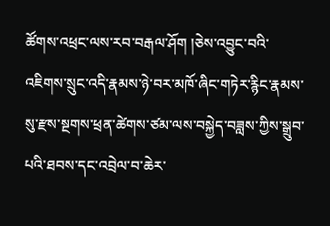ཚོགས་འཕྲང་ལས་རབ་བརྒལ་ཤོག །ཅེས་འབྱུང་བའི་འཇིགས་སྲུང་འདི་རྣམས་ཉེ་བར་མཁོ་ཞིང་གཏེར་རྙིང་རྣམས་སུ་རྫས་སྔགས་ཕྲན་ཚེགས་ཙམ་ལས་བསྐྱེད་བཟླས་ཀྱིས་སྒྲུབ་པའི་ཐབས་དང་འབྲེལ་བ་ཆེར་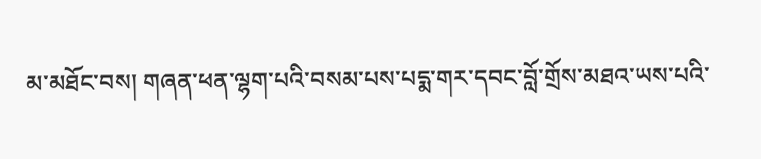མ་མཐོང་བས། གཞན་ཕན་ལྷག་པའི་བསམ་པས་པདྨ་གར་དབང་བློ་གྲོས་མཐའ་ཡས་པའི་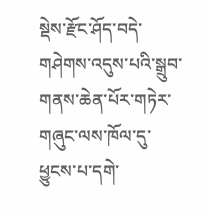སྡེས་རྫོང་ཤོད་བདེ་གཤེགས་འདུས་པའི་སྒྲུབ་གནས་ཆེན་པོར་གཏེར་གཞུང་ལས་ཁོལ་དུ་ཕྱུངས་པ་དགེ་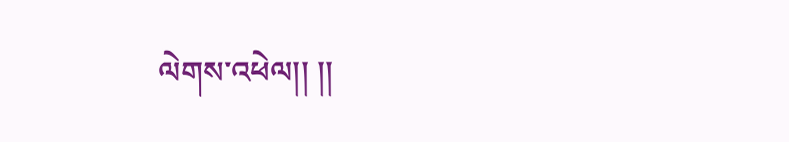ལེགས་འཕེལ།། །།